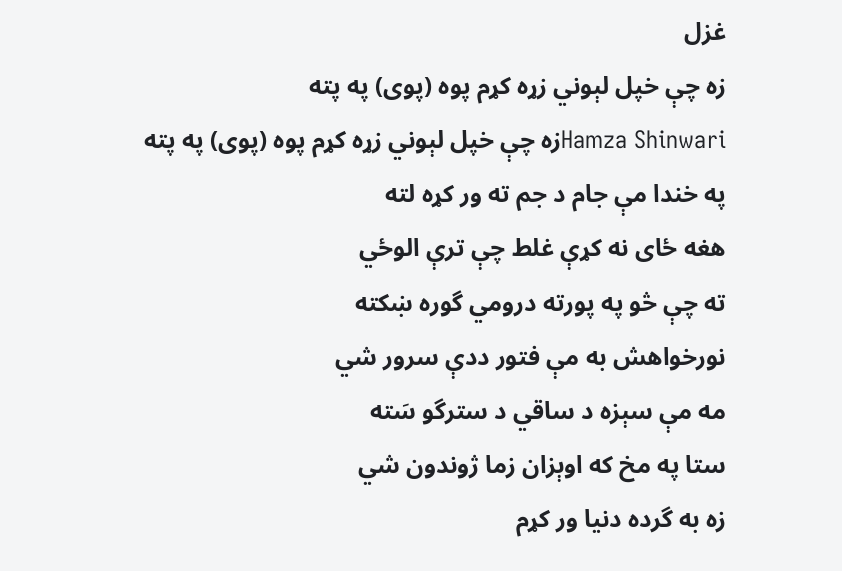غزل
زه چې خپل لېوني زړه کړم پوه (پوی) په پته
Hamza Shinwariزه چې خپل لېوني زړه کړم پوه (پوی) په پته
په خندا مې جام د جم ته ور کړه لته
هغه ځای نه کړې غلط چې ترې الوځي
ته چې څو په پورته درومي گوره ښکته
نورخواهش به مې فتور ددې سرور شي
مه مې سېزه د ساقي د سترگو سَته
ستا په مخ که اوېزان زما ژوندون شي
زه به گرده دنيا ور کړم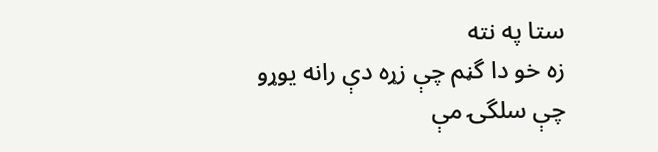ستا په نته
زه خو دا گڼم چې زړه دې رانه يوړو
چې سلگۍ مې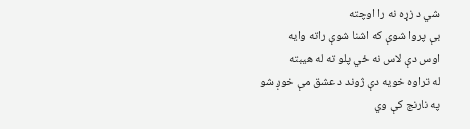شي د زړه نه را اوچته
بې پروا شوې که اشنا شوې راته وايه
اوس دې لاس نه ځي پلو ته له هيبته
له تراوه خويه دې ژوند د عشق مې خوږ شو
په نارنج کې وي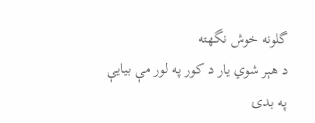گلونه خوش نگهته
د هېر شوي يار د کور په لور مې بيايې
په بدۍ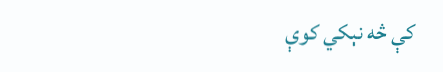کې څه نېکي کوې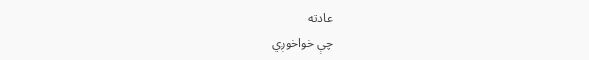عادته
چې خواخوږي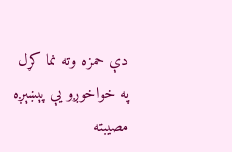دې حمزه وته نما کړل
په خواخوږو يې پېښېږه مصيبته